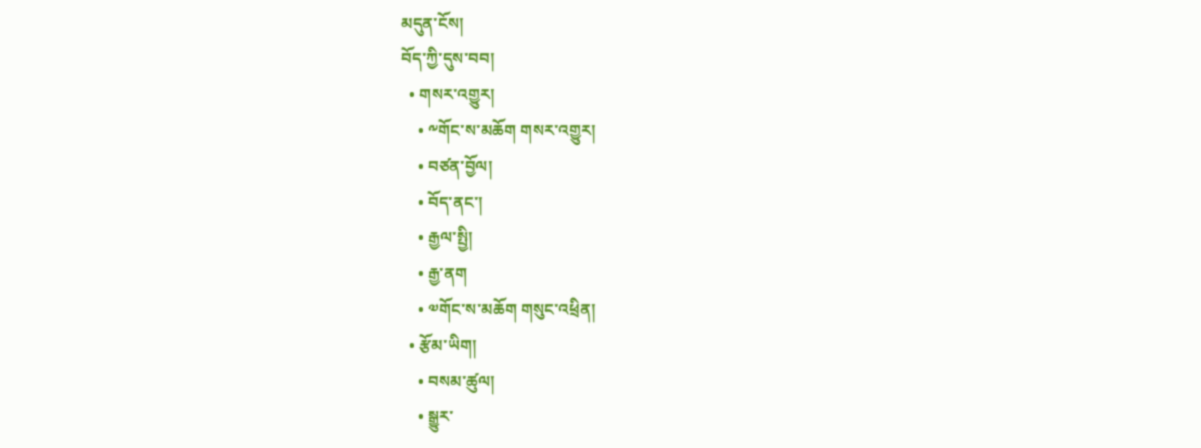མདུན་ངོས།
བོད་ཀྱི་དུས་བབ།
  • གསར་འགྱུར།
    • ༸གོང་ས་མཆོག གསར་འགྱུར།
    • བཙན་བྱོལ།
    • བོད་ནང་།
    • རྒྱལ་སྤྱི།
    • རྒྱ་ནག
    • ༧གོང་ས་མཆོག གསུང་འཕྲིན།
  • རྩོམ་ཡིག།
    • བསམ་ཚུལ།
    • སྒྱུར་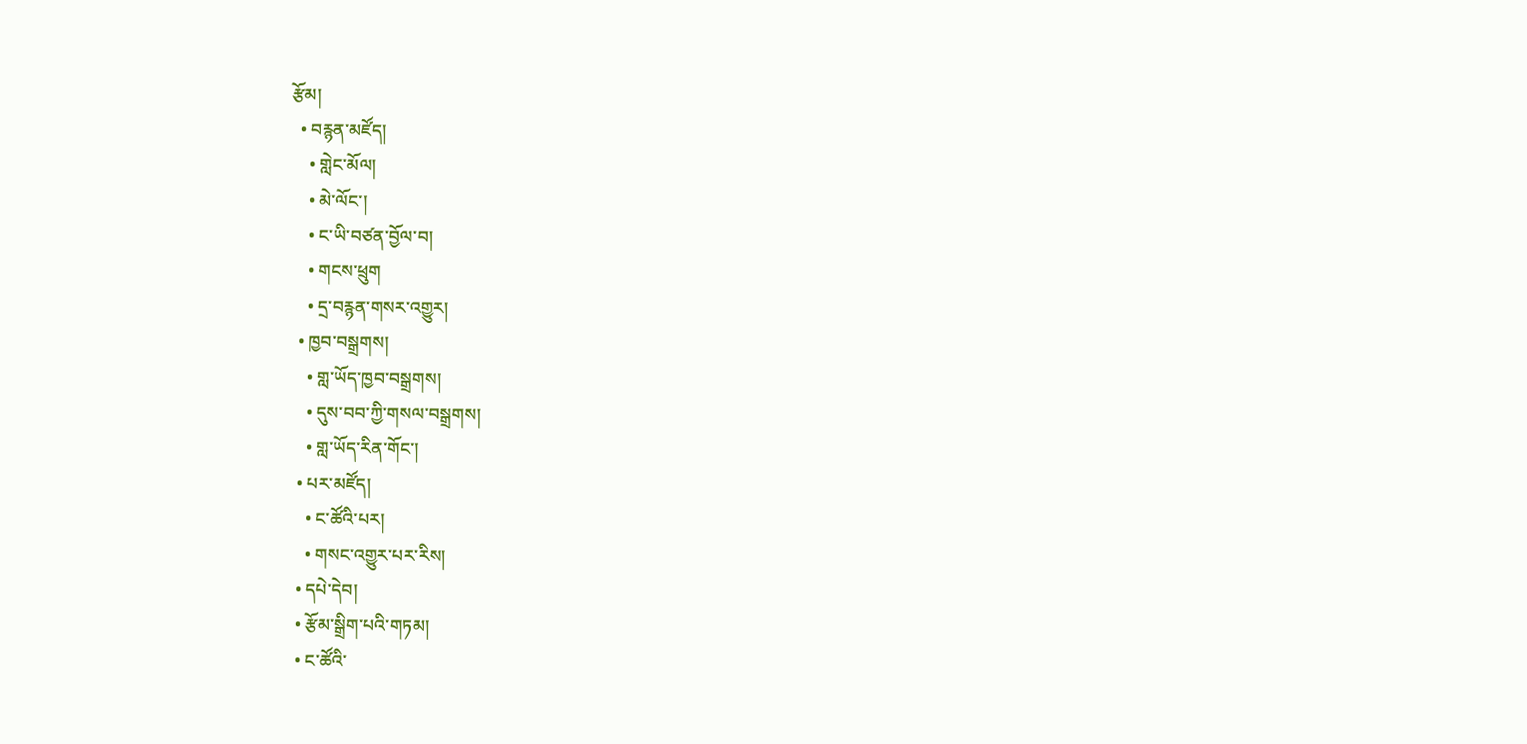རྩོམ།
  • བརྙན་མཛོད།
    • གླེང་མོལ།
    • མེ་ལོང་།
    • ང་ཡི་བཙན་བྱོལ་བ།
    • གངས་ཕྲུག
    • དྲ་བརྙན་གསར་འགྱུར།
  • ཁྱབ་བསྒྲགས།
    • གླ་ཡོད་ཁྱབ་བསྒྲགས།
    • དུས་བབ་ཀྱི་གསལ་བསྒྲགས།
    • གླ་ཡོད་རིན་གོང་།
  • པར་མཛོད།
    • ང་ཚོའི་པར།
    • གསང་འགྱུར་པར་རིས།
  • དཔེ་དེབ།
  • རྩོམ་སྒྲིག་པའི་གཏམ།
  • ང་ཚོའི་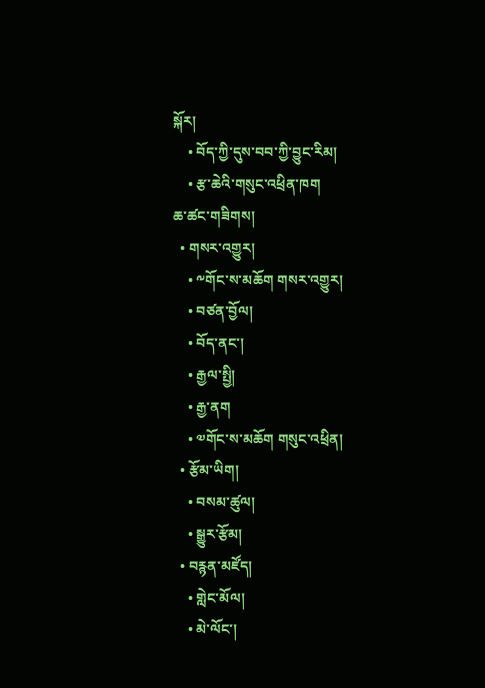སྐོར།
    • བོད་ཀྱི་དུས་བབ་ཀྱི་བྱུང་རིམ།
    • རྩ་ཆེའི་གསུང་འཕྲིན་ཁག
ཆ་ཚང་གཟིགས།
  • གསར་འགྱུར།
    • ༸གོང་ས་མཆོག གསར་འགྱུར།
    • བཙན་བྱོལ།
    • བོད་ནང་།
    • རྒྱལ་སྤྱི།
    • རྒྱ་ནག
    • ༧གོང་ས་མཆོག གསུང་འཕྲིན།
  • རྩོམ་ཡིག།
    • བསམ་ཚུལ།
    • སྒྱུར་རྩོམ།
  • བརྙན་མཛོད།
    • གླེང་མོལ།
    • མེ་ལོང་།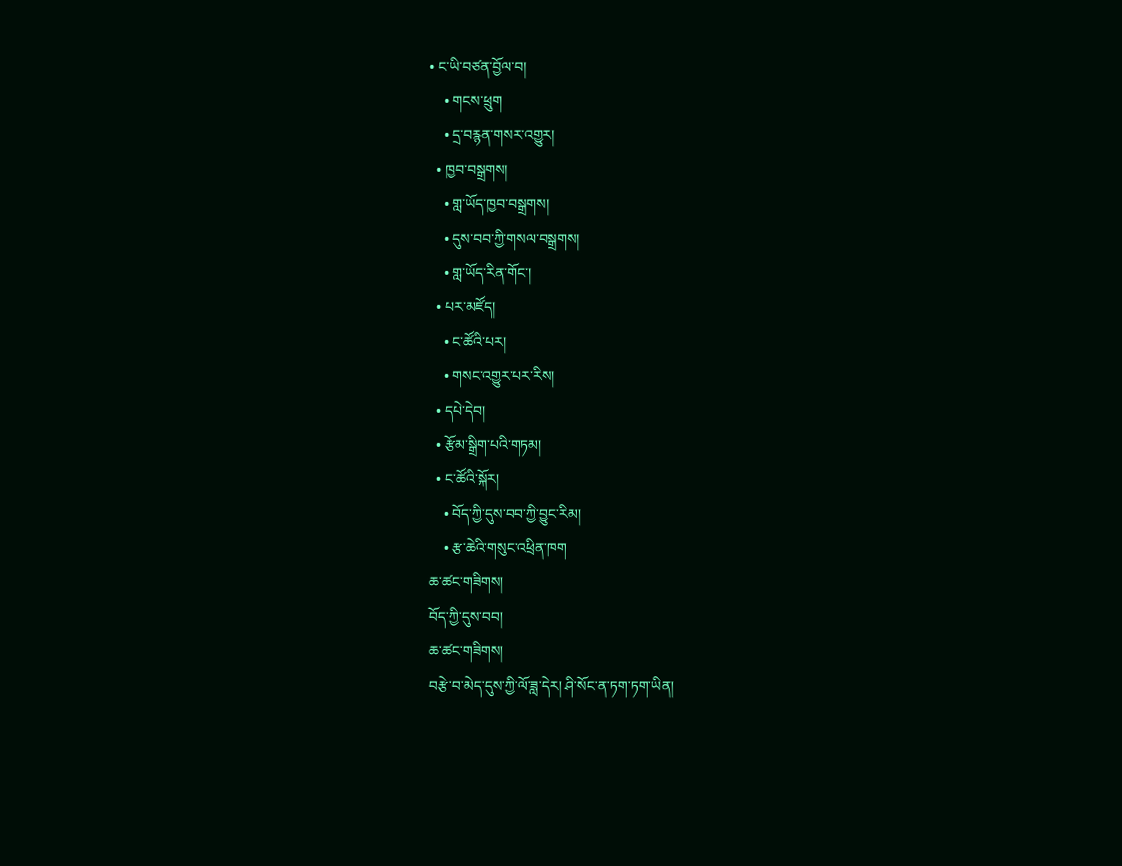• ང་ཡི་བཙན་བྱོལ་བ།
    • གངས་ཕྲུག
    • དྲ་བརྙན་གསར་འགྱུར།
  • ཁྱབ་བསྒྲགས།
    • གླ་ཡོད་ཁྱབ་བསྒྲགས།
    • དུས་བབ་ཀྱི་གསལ་བསྒྲགས།
    • གླ་ཡོད་རིན་གོང་།
  • པར་མཛོད།
    • ང་ཚོའི་པར།
    • གསང་འགྱུར་པར་རིས།
  • དཔེ་དེབ།
  • རྩོམ་སྒྲིག་པའི་གཏམ།
  • ང་ཚོའི་སྐོར།
    • བོད་ཀྱི་དུས་བབ་ཀྱི་བྱུང་རིམ།
    • རྩ་ཆེའི་གསུང་འཕྲིན་ཁག
ཆ་ཚང་གཟིགས།
བོད་ཀྱི་དུས་བབ།
ཆ་ཚང་གཟིགས།
བརྩེ་བ་མེད་དུས་ཀྱི་ལོ་ཟླ་དེར། ཤི་སོང་ན་ཏག་ཏག་ཡིན།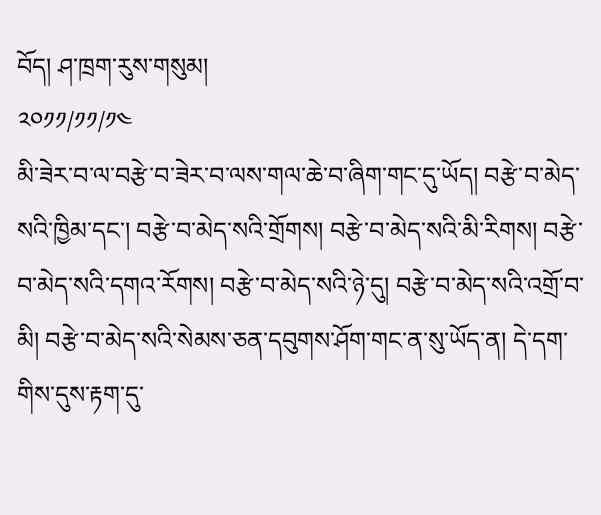བོད། ཤ་ཁྲག་རུས་གསུམ།
༢༠༡༡/༡༡/༡༤
མི་ཟེར་བ་ལ་བརྩེ་བ་ཟེར་བ་ལས་གལ་ཆེ་བ་ཞིག་གང་དུ་ཡོད། བརྩེ་བ་མེད་སའི་ཁྱིམ་དང་། བརྩེ་བ་མེད་སའི་གྲོགས། བརྩེ་བ་མེད་སའི་མི་རིགས། བརྩེ་བ་མེད་སའི་དགའ་རོགས། བརྩེ་བ་མེད་སའི་ཉེ་དུ། བརྩེ་བ་མེད་སའི་འགྲོ་བ་མི། བརྩེ་བ་མེད་སའི་སེམས་ཅན་དབུགས་ཤོག་གང་ན་སུ་ཡོད་ན། དེ་དག་གིས་དུས་རྟག་དུ་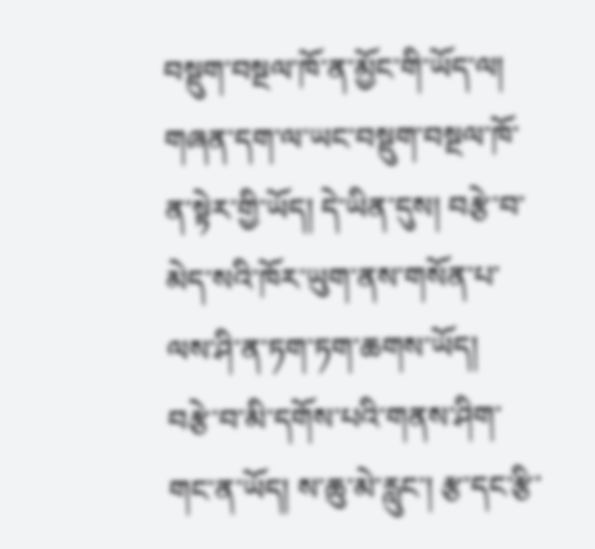བསྡུག་བསྔལ་ཁོ་ན་མྱོང་གི་ཡོད་ལ། གཞན་དག་ལ་ཡང་བསྡུག་བསྔལ་ཁོ་ན་སྟེར་གྱི་ཡོད། དེ་ཡིན་དུས། བརྩེ་བ་མེད་སའི་ཁོར་ཡུག་ནས་གསོན་པ་ལས་ཤི་ན་ཏག་ཏག་ཆགས་ཡོད།
བརྩེ་བ་མི་དགོས་པའི་གནས་ཤིག་གང་ན་ཡོད། ས་ཆུ་མེ་རླུང་། རྩ་དང་རྩི་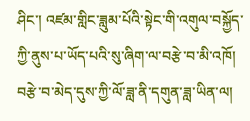ཤིང་། འཛམ་གླིང་ཟླུམ་པོའི་སྟེང་གི་འགུལ་བསྐྱོད་ཀྱི་ནུས་པ་ཡོད་པའི་སུ་ཞིག་ལ་བརྩེ་བ་མི་འཁོ། བརྩེ་བ་མེད་དུས་ཀྱི་ལོ་ཟླ་ནི་དགུན་ཟླ་ཡིན་ལ།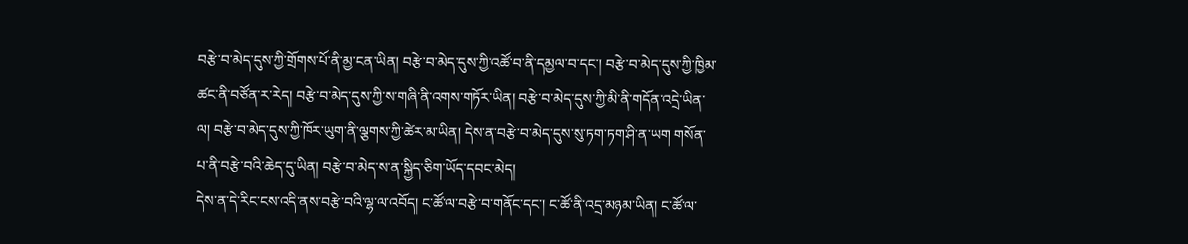བརྩེ་བ་མེད་དུས་ཀྱི་གྲོགས་པོ་ནི་མྱ་ངན་ཡིན། བརྩེ་བ་མེད་དུས་ཀྱི་འཚོ་བ་ནི་དམྱལ་བ་དང་། བརྩེ་བ་མེད་དུས་ཀྱི་ཁྱིམ་ཚང་ནི་བཙོན་ར་རེད། བརྩེ་བ་མེད་དུས་ཀྱི་ས་གཞི་ནི་འགས་གཏོར་ཡིན། བརྩེ་བ་མེད་དུས་ཀྱི་མི་ནི་གདོན་འདྲེ་ཡིན་ལ། བརྩེ་བ་མེད་དུས་ཀྱི་ཁོར་ཡུག་ནི་ལྕགས་ཀྱི་ཚེར་མ་ཡིན། དེས་ན་བརྩེ་བ་མེད་དུས་སུ་ཏག་ཏག་ཤི་ན་ཡག གསོན་པ་ནི་བརྩེ་བའི་ཆེད་དུ་ཡིན། བརྩེ་བ་མེད་ས་ན་སྐྱིད་ཅིག་ཡོད་དབང་མེད།
དེས་ན་དེ་རིང་ངས་འདི་ནས་བརྩེ་བའི་ལྷ་ལ་འབོད། ང་ཚོ་ལ་བརྩེ་བ་གནོང་དང་། ང་ཚོ་ནི་འདྲ་མཉམ་ཡིན། ང་ཚོ་ལ་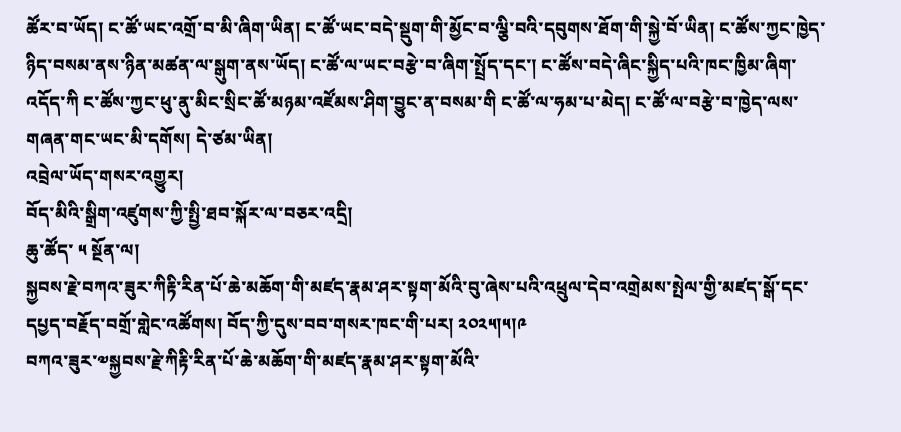ཚོར་བ་ཡོད། ང་ཚོ་ཡང་འགྲོ་བ་མི་ཞིག་ཡིན། ང་ཚོ་ཡང་བདེ་སྡུག་གི་མྱོང་བ་ལྕི་བའི་དབུགས་ཐོག་གི་སྐྱེ་བོ་ཡིན། ང་ཚོས་ཀྱང་ཁྱེད་ཉིད་བསམ་ནས་ཉིན་མཚན་ལ་སྒུག་ནས་ཡོད། ང་ཚོ་ལ་ཡང་བརྩེ་བ་ཞིག་སྤྲོད་དང་། ང་ཚོས་བདེ་ཞིང་སྐྱིད་པའི་ཁང་ཁྱིམ་ཞིག་འདོད་ཀི ང་ཚོས་ཀྱང་ཕུ་ནུ་མིང་སྲིང་ཚོ་མཉམ་འཛོམས་ཤིག་བྱུང་ན་བསམ་གི ང་ཚོ་ལ་ཧམ་པ་མེད། ང་ཚོ་ལ་བརྩེ་བ་ཁྱེད་ལས་གཞན་གང་ཡང་མི་དགོས། དེ་ཙམ་ཡིན།
འབྲེལ་ཡོད་གསར་འགྱུར།
བོད་མིའི་སྒྲིག་འཛུགས་ཀྱི་སྤྱི་ཐབ་སྐོར་ལ་བཅར་འདྲི།
ཆུ་ཚོད་ ༥ སྔོན་ལ།
སྐྱབས་རྗེ་བཀའ་ཟུར་ཀིརྟི་རིན་པོ་ཆེ་མཆོག་གི་མཛད་རྣམ་ཤར་སྟག་མོའི་བུ་ཞེས་པའི་འཕྲུལ་དེབ་འགྲེམས་སྤེལ་གྱི་མཛད་སྒོ་དང་དཔྱད་བརྗོད་བགྲོ་གླེང་འཚོགས། བོད་ཀྱི་དུས་བབ་གསར་ཁང་གི་པར། ༢༠༢༥།༥།༩
བཀའ་ཟུར་༧སྐྱབས་རྗེ་ཀིརྟི་རིན་པོ་ཆེ་མཆོག་གི་མཛད་རྣམ་ཤར་སྟག་མོའི་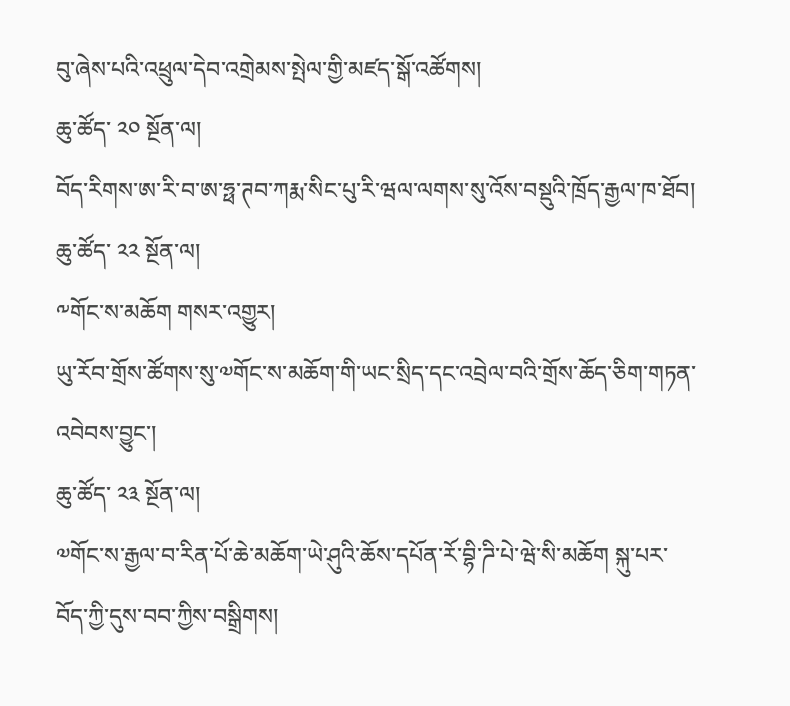བུ་ཞེས་པའི་འཕྲུལ་དེབ་འགྲེམས་སྤེལ་གྱི་མཛད་སྒོ་འཚོགས།
ཆུ་ཚོད་ ༢༠ སྔོན་ལ།
བོད་རིགས་ཨ་རི་བ་ཨ་ཧྥ་ཊབ་ཀརྨ་སིང་པུ་རི་ཝལ་ལགས་སུ་འོས་བསྡུའི་ཁྲོད་རྒྱལ་ཁ་ཐོབ།
ཆུ་ཚོད་ ༢༢ སྔོན་ལ།
༸གོང་ས་མཆོག གསར་འགྱུར།
ཡུ་རོབ་གྲོས་ཚོགས་སུ་༧གོང་ས་མཆོག་གི་ཡང་སྲིད་དང་འབྲེལ་བའི་གྲོས་ཆོད་ཅིག་གཏན་འབེབས་བྱུང་།
ཆུ་ཚོད་ ༢༣ སྔོན་ལ།
༧གོང་ས་རྒྱལ་བ་རིན་པོ་ཆེ་མཆོག་ཡེ་ཤུའི་ཆོས་དཔོན་རོ་བྷི་ཌི་པེ་ཝེ་སི་མཆོག སྐུ་པར་བོད་ཀྱི་དུས་བབ་ཀྱིས་བསྒྲིགས།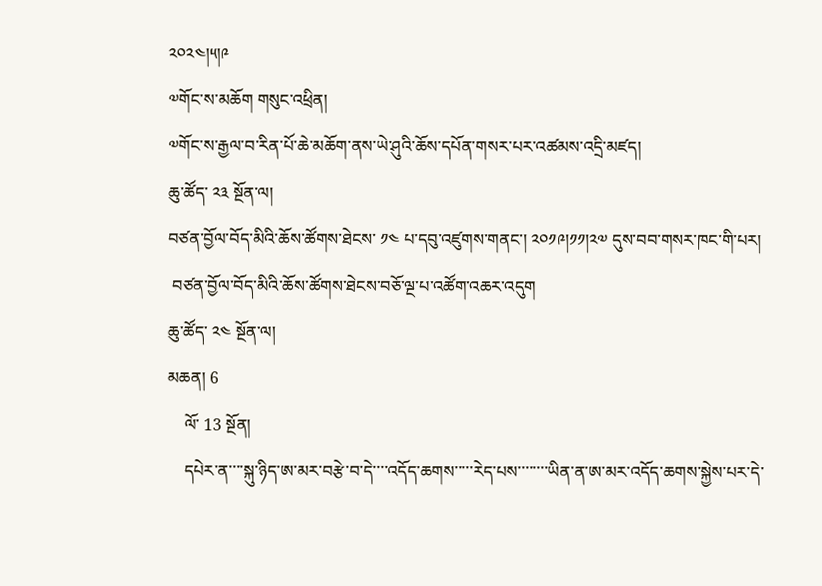༢༠༢༤།༥།༩
༧གོང་ས་མཆོག གསུང་འཕྲིན།
༧གོང་ས་རྒྱལ་བ་རིན་པོ་ཆེ་མཆོག་ནས་ཡེ་ཤུའི་ཆོས་དཔོན་གསར་པར་འཚམས་འདྲི་མཛད།
ཆུ་ཚོད་ ༢༣ སྔོན་ལ།
བཙན་བྱོལ་བོད་མིའི་ཆོས་ཚོགས་ཐེངས་ ༡༤ པ་དབུ་འཛུགས་གནང་། ༢༠༡༩།༡༡།༢༧ དུས་བབ་གསར་ཁང་གི་པར།
 བཙན་བྱོལ་བོད་མིའི་ཆོས་ཚོགས་ཐེངས་བཅོ་ལྔ་པ་འཚོག་འཆར་འདུག
ཆུ་ཚོད་ ༢༤ སྔོན་ལ།
མཆན། 6
    ལོ་ 13 སྔོན།
    དཔེར་ན་་་་སྐུ་ཉིད་ཨ་མར་བརྩེ་བ་དེ་་་་འདོད་ཆགས་་་་་རེད་པས་་་་་་་་ཡིན་ན་ཨ་མར་འདོད་ཆགས་སྐྱེས་པར་དེ་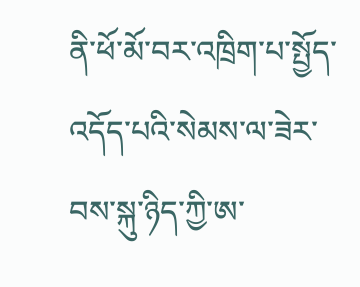ནི་ཕོ་མོ་བར་འཁྲིག་པ་སྤྱོད་འདོད་པའི་སེམས་ལ་ཟེར་བས་སྐུ་ཉིད་ཀྱི་ཨ་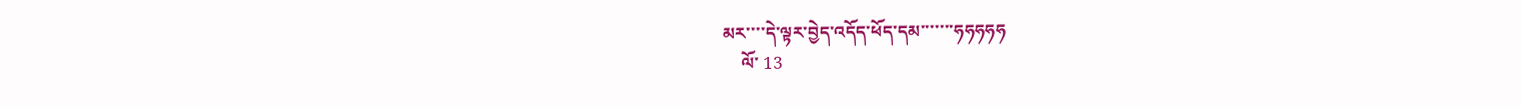མར་་་་དེ་ལྟར་བྱེད་འདོད་ཕོད་དམ་་་་་་་ཧཧཧཧཧ
    ལོ་ 13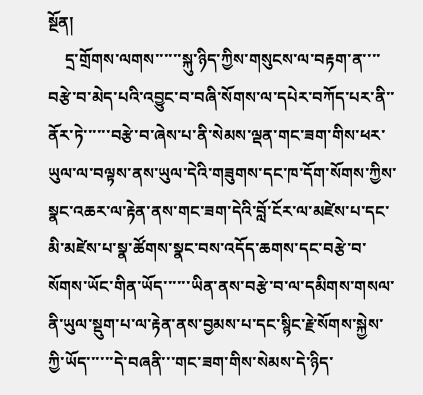སྔོན།
    དྲ་གྲོགས་ལགས་་་་་་སྐུ་ཉིད་ཀྱིས་གསུངས་ལ་བརྟག་ན་་་་བརྩེ་བ་མེད་པའི་འབྱུང་བ་བཞི་སོགས་ལ་དཔེར་བཀོད་པར་ནི་་ནོར་ཏེ་་་་་་བརྩེ་བ་ཞེས་པ་ནི་སེམས་ལྡན་གང་ཟག་གིས་ཕར་ཡུལ་ལ་བལྟས་ནས་ཡུལ་དེའི་གཟུགས་དང་ཁ་དོག་སོགས་ཀྱིས་སྣང་འཆར་ལ་རྟེན་ནས་གང་ཟག་དེའི་བློ་ངོར་ལ་མཛེས་པ་དང་མི་མཛེས་པ་སྣ་ཚོགས་སྣང་བས་འདོད་ཆགས་དང་བརྩེ་བ་སོགས་ཡོང་གིན་ཡོད་་་་་་ཡིན་ནས་བརྩེ་བ་ལ་དམིགས་གསལ་ནི་ཡུལ་སྡུག་པ་ལ་རྟེན་ནས་བྱམས་པ་དང་སྙིང་རྗེ་སོགས་སྐྱེས་ཀྱི་ཡོད་་་་་་དེ་བཞནི་་་གང་ཟག་གིས་སེམས་དེ་ཉིད་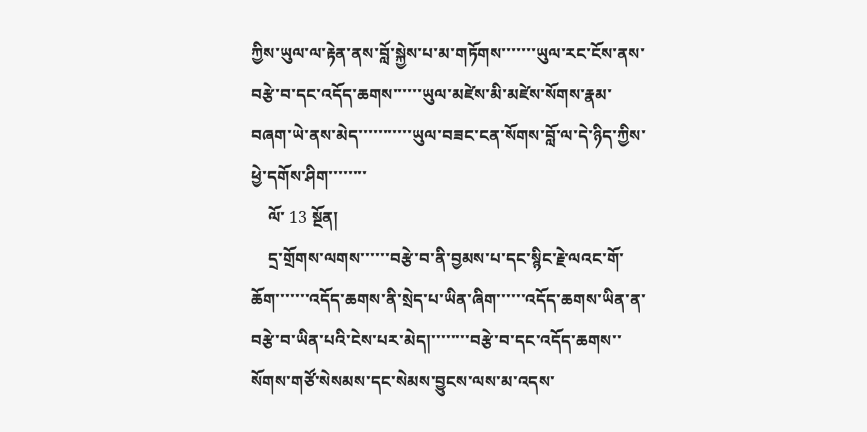ཀྱིས་ཡུལ་ལ་རྟེན་ནས་བློ་སྐྱེས་པ་མ་གཏོགས་་་་་་་ཡུལ་རང་ངོས་ནས་བརྩེ་བ་དང་འདོད་ཆགས་་་་་་ཡུལ་མཛེས་མི་མཛེས་སོགས་རྣམ་བཞག་ཡེ་ནས་མེད་་་་་་་་་་་ཡུལ་བཟང་ངན་སོགས་བློ་ལ་དེ་ཉིད་ཀྱིས་ཕྱེ་དགོས་ཤིག་་་་་་་་
    ལོ་ 13 སྔོན།
    དྲ་གྲོགས་ལགས་་་་་་བརྩེ་བ་ནི་བྱམས་པ་དང་སྙིང་རྗེ་ལའང་གོ་ཆོག་་་་་་་འདོད་ཆགས་ནི་སྲེད་པ་ཡིན་ཞིག་་་་་་འདོད་ཆགས་ཡིན་ན་བརྩེ་བ་ཡིན་པའི་ངེས་པར་མེད།་་་་་་་་བརྩེ་བ་དང་འདོད་ཆགས་་སོགས་གཙོ་སེསམས་དང་སེམས་བྱུངས་ལས་མ་འདས་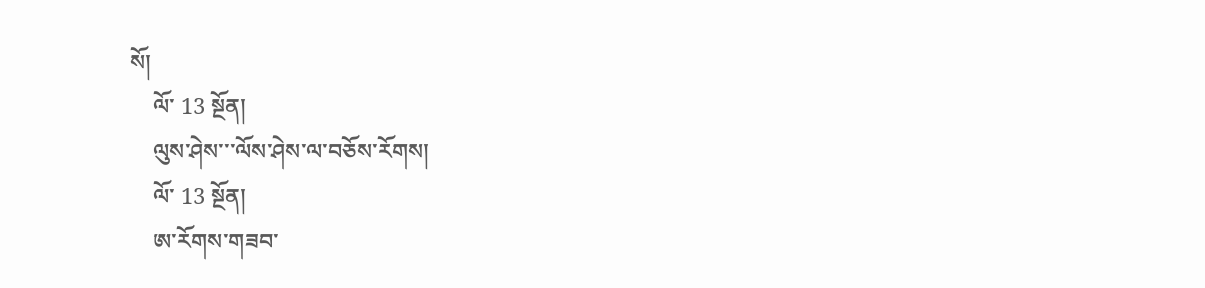སོ།
    ལོ་ 13 སྔོན།
    ལུས་ཤེས་་་ལོས་ཤེས་ལ་བཅོས་རོགས།
    ལོ་ 13 སྔོན།
    ཨ་རོགས་གཟབ་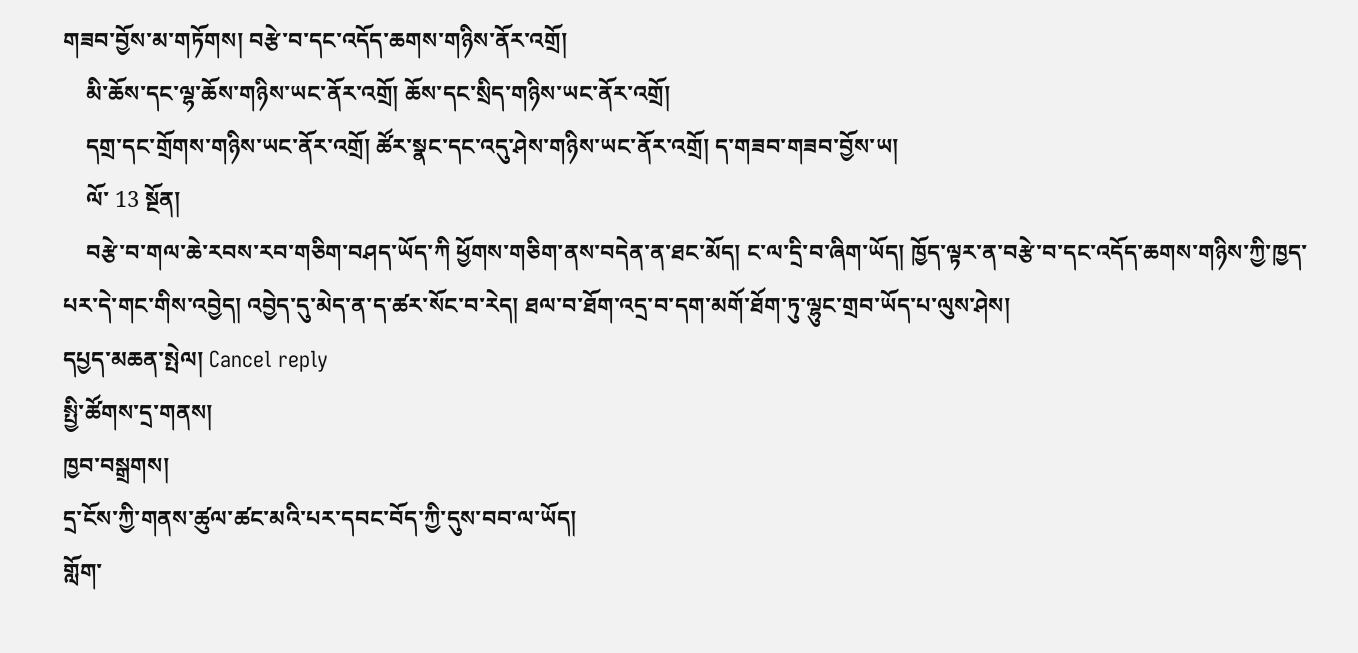གཟབ་བྱོས་མ་གཏོགས། བརྩེ་བ་དང་འདོད་ཆགས་གཉིས་ནོར་འགྲོ།
    མི་ཆོས་དང་ལྷ་ཆོས་གཉིས་ཡང་ནོར་འགྲོ། ཆོས་དང་སྲིད་གཉིས་ཡང་ནོར་འགྲོ།
    དགྲ་དང་གྲོགས་གཉིས་ཡང་ནོར་འགྲོ། ཚོར་སྣང་དང་འདུ་ཤེས་གཉིས་ཡང་ནོར་འགྲོ། ད་གཟབ་གཟབ་བྱོས་ཡ།
    ལོ་ 13 སྔོན།
    བརྩེ་བ་གལ་ཆེ་རབས་རབ་གཅིག་བཤད་ཡོད་ཀི ཕྱོགས་གཅིག་ནས་བདེན་ན་ཐང་མོད། ང་ལ་དྲི་བ་ཞིག་ཡོད། ཁྱོད་ལྟར་ན་བརྩེ་བ་དང་འདོད་ཆགས་གཉིས་ཀྱི་ཁྱད་པར་དེ་གང་གིས་འབྱེད། འབྱེད་དུ་མེད་ན་ད་ཚར་སོང་བ་རེད། ཐལ་བ་ཐོག་འདྲ་བ་དག་མགོ་ཐོག་ཏུ་ལྷུང་གྲབ་ཡོད་པ་ལུས་ཤེས།
དཔྱད་མཆན་སྤེལ། Cancel reply
སྤྱི་ཚོགས་དྲ་གནས།
ཁྱབ་བསྒྲགས།
དྲ་ངོས་ཀྱི་གནས་ཚུལ་ཚང་མའི་པར་དབང་བོད་ཀྱི་དུས་བབ་ལ་ཡོད།
གློག་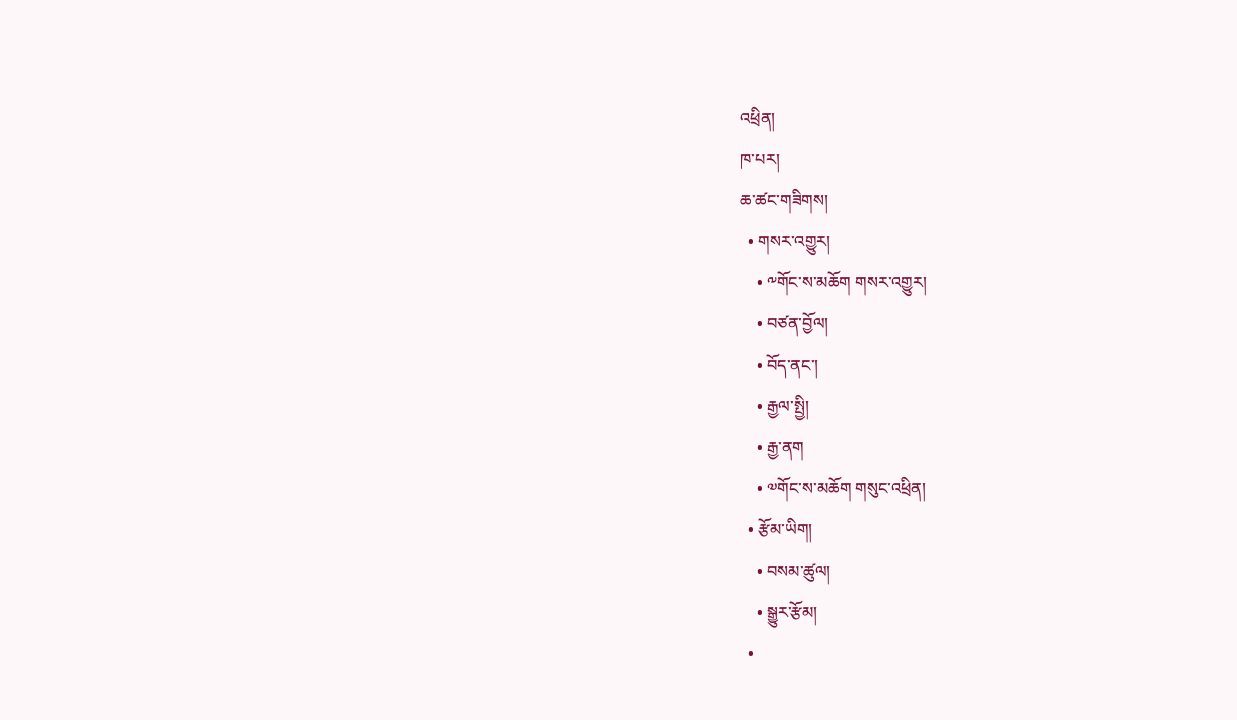འཕྲིན།
ཁ་པར།
ཆ་ཚང་གཟིགས།
  • གསར་འགྱུར།
    • ༸གོང་ས་མཆོག གསར་འགྱུར།
    • བཙན་བྱོལ།
    • བོད་ནང་།
    • རྒྱལ་སྤྱི།
    • རྒྱ་ནག
    • ༧གོང་ས་མཆོག གསུང་འཕྲིན།
  • རྩོམ་ཡིག།
    • བསམ་ཚུལ།
    • སྒྱུར་རྩོམ།
  •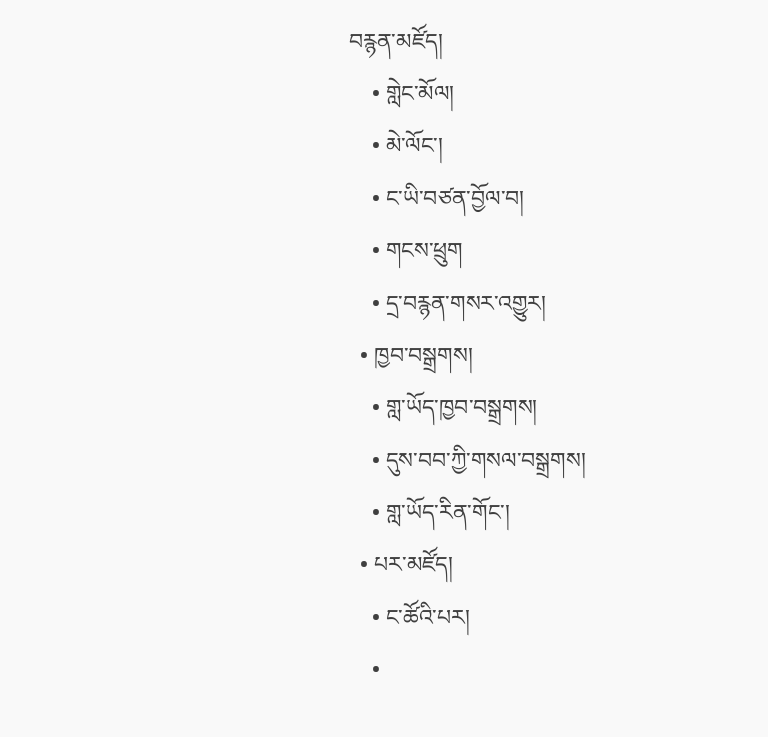བརྙན་མཛོད།
    • གླེང་མོལ།
    • མེ་ལོང་།
    • ང་ཡི་བཙན་བྱོལ་བ།
    • གངས་ཕྲུག
    • དྲ་བརྙན་གསར་འགྱུར།
  • ཁྱབ་བསྒྲགས།
    • གླ་ཡོད་ཁྱབ་བསྒྲགས།
    • དུས་བབ་ཀྱི་གསལ་བསྒྲགས།
    • གླ་ཡོད་རིན་གོང་།
  • པར་མཛོད།
    • ང་ཚོའི་པར།
    •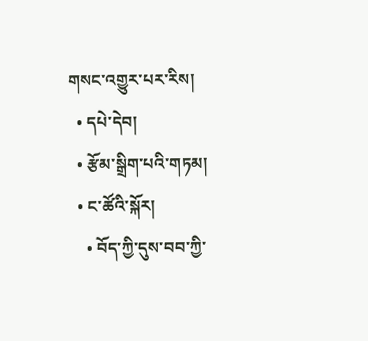གསང་འགྱུར་པར་རིས།
  • དཔེ་དེབ།
  • རྩོམ་སྒྲིག་པའི་གཏམ།
  • ང་ཚོའི་སྐོར།
    • བོད་ཀྱི་དུས་བབ་ཀྱི་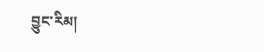བྱུང་རིམ།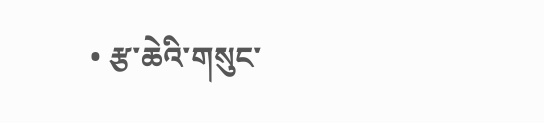• རྩ་ཆེའི་གསུང་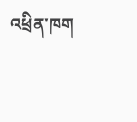འཕྲིན་ཁག